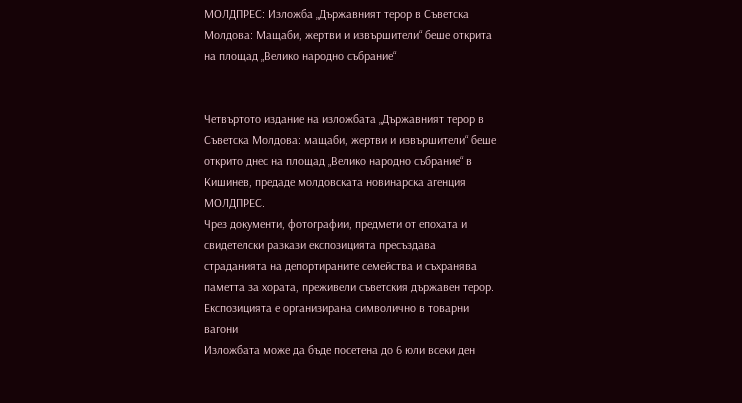МОЛДПРЕС: Изложба „Държавният терор в Съветска Молдова: Мащаби, жертви и извършители“ беше открита на площад „Велико народно събрание“


Четвъртото издание на изложбата „Държавният терор в Съветска Молдова: мащаби, жертви и извършители“ беше открито днес на площад „Велико народно събрание“ в Кишинев, предаде молдовската новинарска агенция МОЛДПРЕС.
Чрез документи, фотографии, предмети от епохата и свидетелски разкази експозицията пресъздава страданията на депортираните семейства и съхранява паметта за хората, преживели съветския държавен терор. Експозицията е организирана символично в товарни вагони
Изложбата може да бъде посетена до 6 юли всеки ден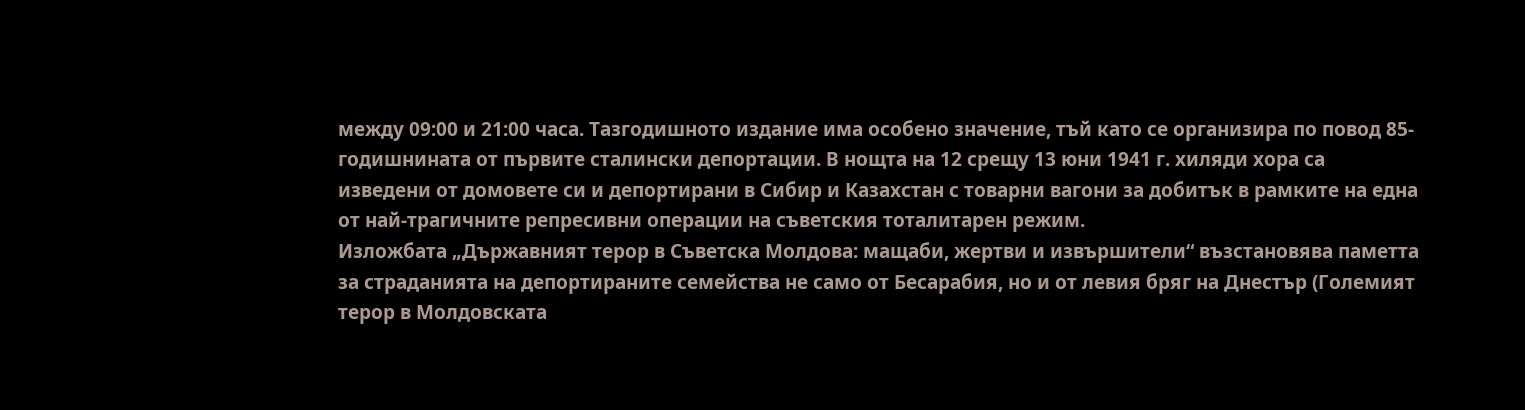между 09:00 и 21:00 часа. Тазгодишното издание има особено значение, тъй като се организира по повод 85-годишнината от първите сталински депортации. В нощта на 12 срещу 13 юни 1941 г. хиляди хора са изведени от домовете си и депортирани в Сибир и Казахстан с товарни вагони за добитък в рамките на една от най-трагичните репресивни операции на съветския тоталитарен режим.
Изложбата „Държавният терор в Съветска Молдова: мащаби, жертви и извършители“ възстановява паметта за страданията на депортираните семейства не само от Бесарабия, но и от левия бряг на Днестър (Големият терор в Молдовската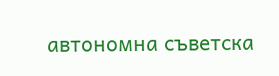автономна съветска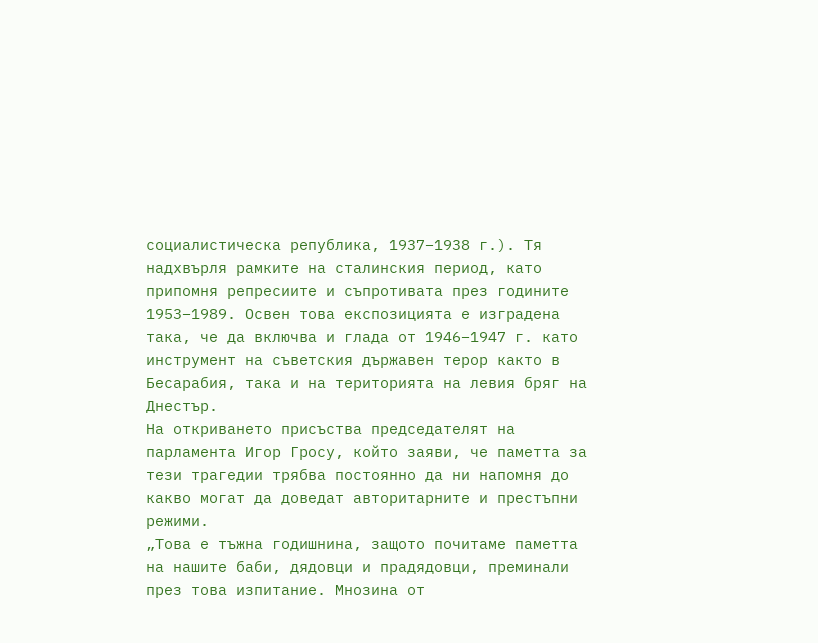социалистическа република, 1937–1938 г.). Тя надхвърля рамките на сталинския период, като припомня репресиите и съпротивата през годините 1953–1989. Освен това експозицията е изградена така, че да включва и глада от 1946–1947 г. като инструмент на съветския държавен терор както в Бесарабия, така и на територията на левия бряг на Днестър.
На откриването присъства председателят на парламента Игор Гросу, който заяви, че паметта за тези трагедии трябва постоянно да ни напомня до какво могат да доведат авторитарните и престъпни режими.
„Това е тъжна годишнина, защото почитаме паметта на нашите баби, дядовци и прадядовци, преминали през това изпитание. Мнозина от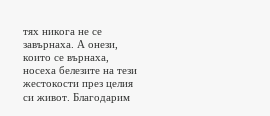тях никога не се завърнаха. А онези, които се върнаха, носеха белезите на тези жестокости през целия си живот. Благодарим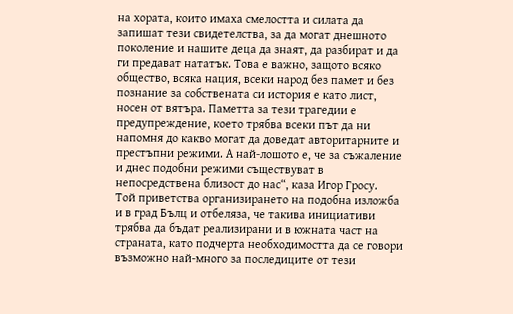на хората, които имаха смелостта и силата да запишат тези свидетелства, за да могат днешното поколение и нашите деца да знаят, да разбират и да ги предават нататък. Това е важно, защото всяко общество, всяка нация, всеки народ без памет и без познание за собствената си история е като лист, носен от вятъра. Паметта за тези трагедии е предупреждение, което трябва всеки път да ни напомня до какво могат да доведат авторитарните и престъпни режими. А най-лошото е, че за съжаление и днес подобни режими съществуват в непосредствена близост до нас“, каза Игор Гросу.
Той приветства организирането на подобна изложба и в град Бълц и отбеляза, че такива инициативи трябва да бъдат реализирани и в южната част на страната, като подчерта необходимостта да се говори възможно най-много за последиците от тези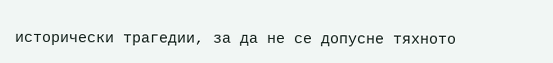исторически трагедии, за да не се допусне тяхното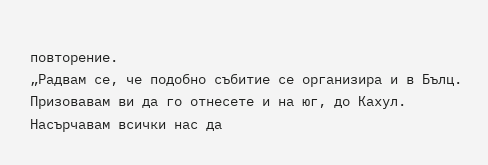повторение.
„Радвам се, че подобно събитие се организира и в Бълц. Призовавам ви да го отнесете и на юг, до Кахул. Насърчавам всички нас да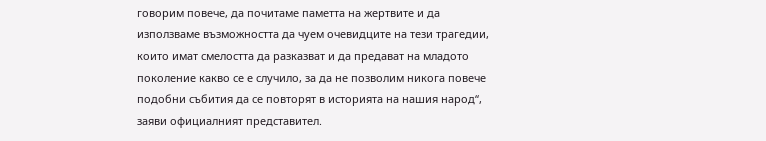говорим повече, да почитаме паметта на жертвите и да използваме възможността да чуем очевидците на тези трагедии, които имат смелостта да разказват и да предават на младото поколение какво се е случило, за да не позволим никога повече подобни събития да се повторят в историята на нашия народ“, заяви официалният представител.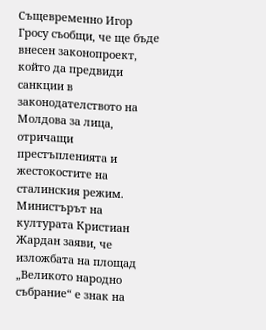Същевременно Игор Гросу съобщи, че ще бъде внесен законопроект, който да предвиди санкции в законодателството на Молдова за лица, отричащи престъпленията и жестокостите на сталинския режим.
Министърът на културата Кристиан Жардан заяви, че изложбата на площад „Великото народно събрание“ е знак на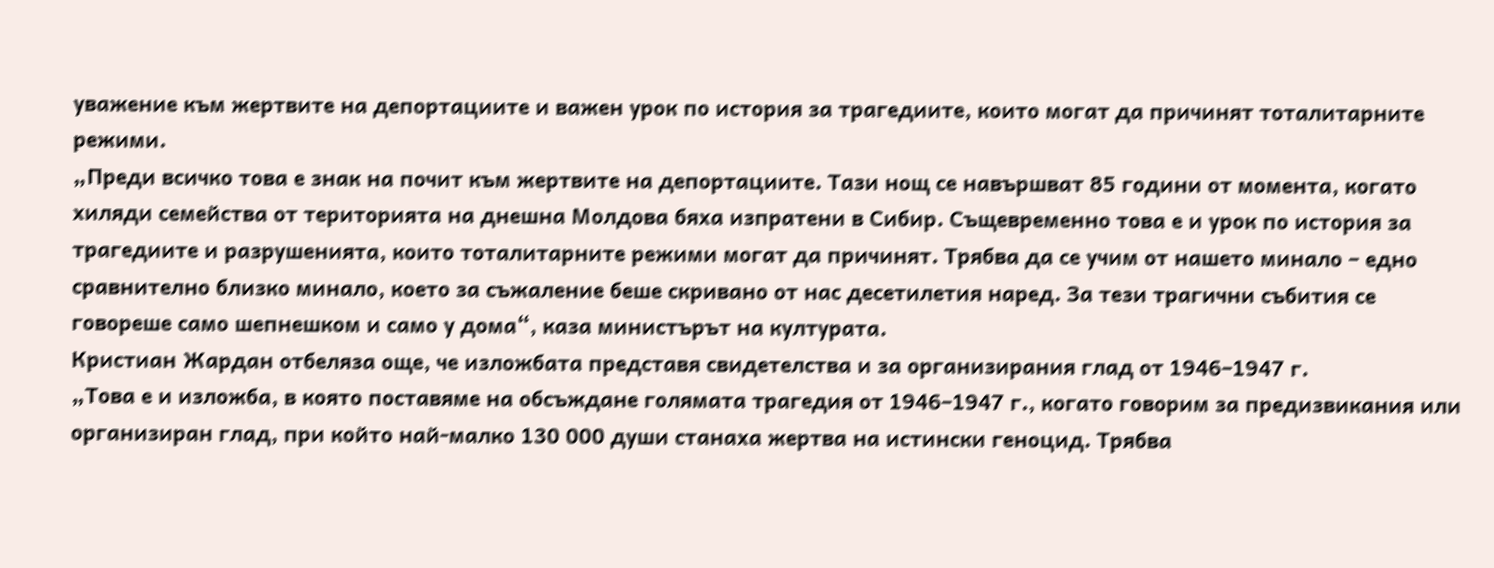уважение към жертвите на депортациите и важен урок по история за трагедиите, които могат да причинят тоталитарните режими.
„Преди всичко това е знак на почит към жертвите на депортациите. Тази нощ се навършват 85 години от момента, когато хиляди семейства от територията на днешна Молдова бяха изпратени в Сибир. Същевременно това е и урок по история за трагедиите и разрушенията, които тоталитарните режими могат да причинят. Трябва да се учим от нашето минало – едно сравнително близко минало, което за съжаление беше скривано от нас десетилетия наред. За тези трагични събития се говореше само шепнешком и само у дома“, каза министърът на културата.
Кристиан Жардан отбеляза още, че изложбата представя свидетелства и за организирания глад от 1946–1947 г.
„Това е и изложба, в която поставяме на обсъждане голямата трагедия от 1946–1947 г., когато говорим за предизвикания или организиран глад, при който най-малко 130 000 души станаха жертва на истински геноцид. Трябва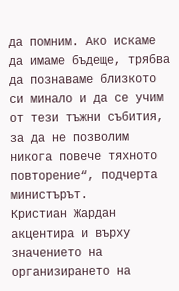да помним. Ако искаме да имаме бъдеще, трябва да познаваме близкото си минало и да се учим от тези тъжни събития, за да не позволим никога повече тяхното повторение“, подчерта министърът.
Кристиан Жардан акцентира и върху значението на организирането на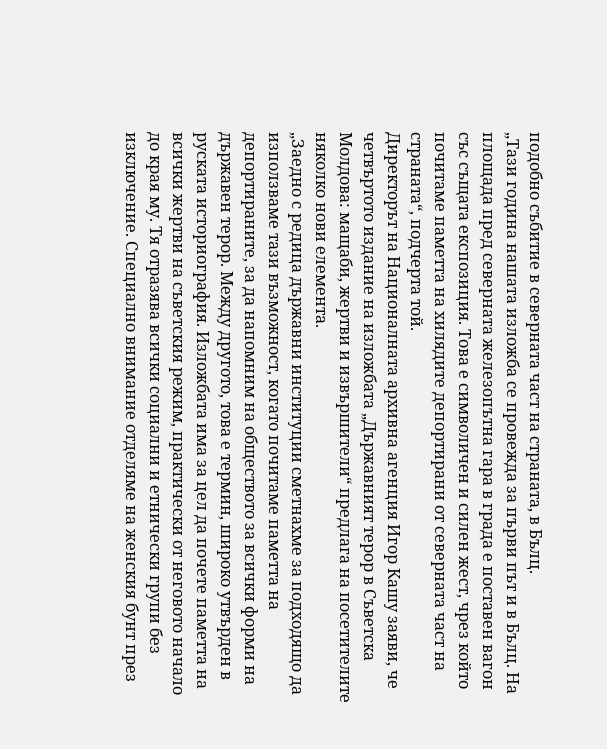подобно събитие в северната част на страната, в Бълц.
„Тази година нашата изложба се провежда за първи път и в Бълц. На площада пред северната железопътна гара в града е поставен вагон със същата експозиция. Това е символичен и силен жест, чрез който почитаме паметта на хилядите депортирани от северната част на страната“, подчерта той.
Директорът на Националната архивна агенция Игор Кашу заяви, че четвъртото издание на изложбата „Държавният терор в Съветска Молдова: мащаби, жертви и извършители“ предлага на посетителите няколко нови елемента.
„Заедно с редица държавни институции сметнахме за подходящо да използваме тази възможност, когато почитаме паметта на депортираните, за да напомним на обществото за всички форми на държавен терор. Между другото, това е термин, широко утвърден в руската историография. Изложбата има за цел да почете паметта на всички жертви на съветския режим, практически от неговото начало до края му. Тя отразява всички социални и етнически групи без изключение. Специално внимание отделяме на женския бунт през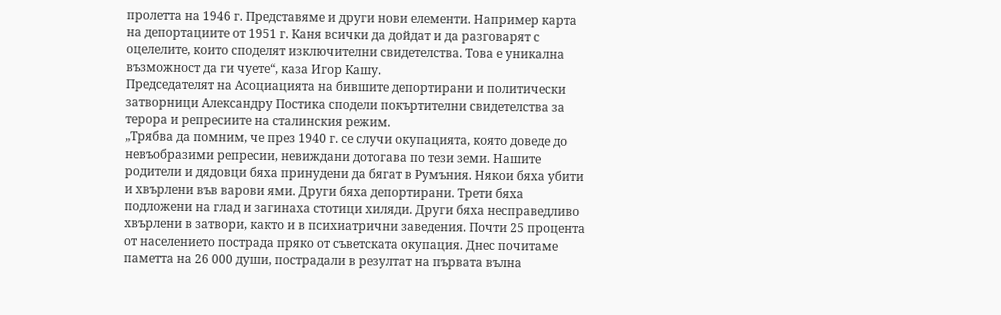пролетта на 1946 г. Представяме и други нови елементи. Например карта на депортациите от 1951 г. Каня всички да дойдат и да разговарят с оцелелите, които споделят изключителни свидетелства. Това е уникална възможност да ги чуете“, каза Игор Кашу.
Председателят на Асоциацията на бившите депортирани и политически затворници Александру Постика сподели покъртителни свидетелства за терора и репресиите на сталинския режим.
„Трябва да помним, че през 1940 г. се случи окупацията, която доведе до невъобразими репресии, невиждани дотогава по тези земи. Нашите родители и дядовци бяха принудени да бягат в Румъния. Някои бяха убити и хвърлени във варови ями. Други бяха депортирани. Трети бяха подложени на глад и загинаха стотици хиляди. Други бяха несправедливо хвърлени в затвори, както и в психиатрични заведения. Почти 25 процента от населението пострада пряко от съветската окупация. Днес почитаме паметта на 26 000 души, пострадали в резултат на първата вълна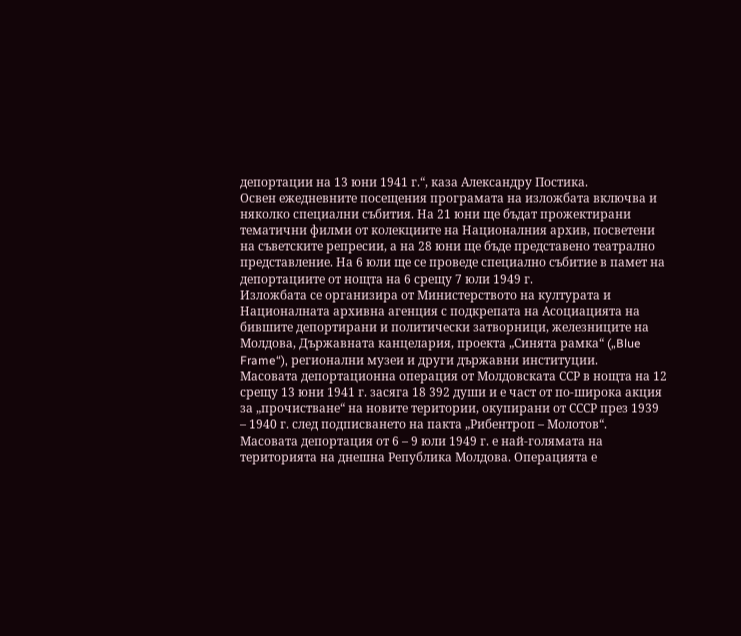депортации на 13 юни 1941 г.“, каза Александру Постика.
Освен ежедневните посещения програмата на изложбата включва и няколко специални събития. На 21 юни ще бъдат прожектирани тематични филми от колекциите на Националния архив, посветени на съветските репресии, а на 28 юни ще бъде представено театрално представление. На 6 юли ще се проведе специално събитие в памет на депортациите от нощта на 6 срещу 7 юли 1949 г.
Изложбата се организира от Министерството на културата и Националната архивна агенция с подкрепата на Асоциацията на бившите депортирани и политически затворници, железниците на Молдова, Държавната канцелария, проекта „Синята рамка“ („Blue Frame“), регионални музеи и други държавни институции.
Масовата депортационна операция от Молдовската ССР в нощта на 12 срещу 13 юни 1941 г. засяга 18 392 души и е част от по-широка акция за „прочистване“ на новите територии, окупирани от СССР през 1939 – 1940 г. след подписването на пакта „Рибентроп – Молотов“.
Масовата депортация от 6 – 9 юли 1949 г. е най-голямата на територията на днешна Република Молдова. Операцията е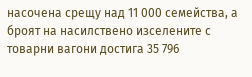насочена срещу над 11 000 семейства, а броят на насилствено изселените с товарни вагони достига 35 796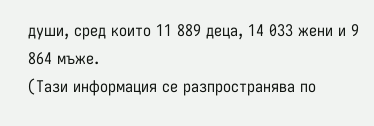души, сред които 11 889 деца, 14 033 жени и 9 864 мъже.
(Тази информация се разпространява по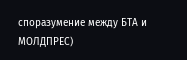споразумение между БТА и МОЛДПРЕС)